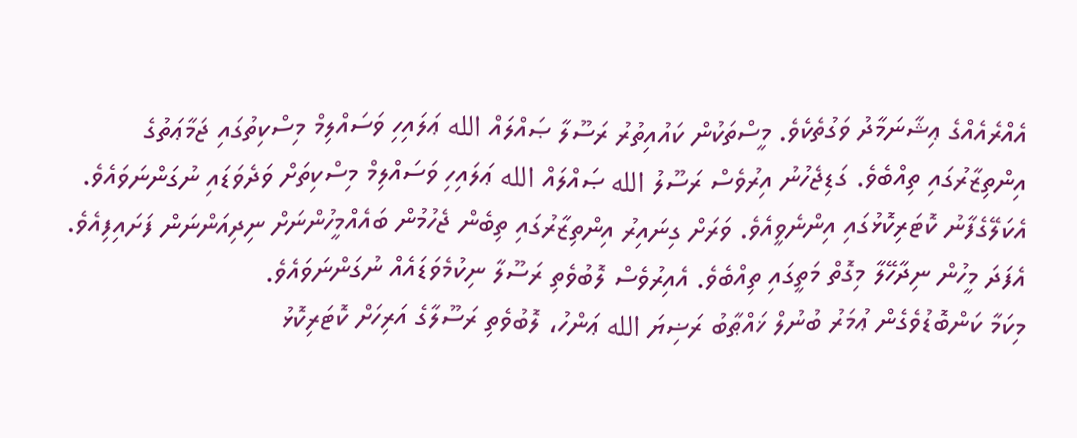އެއްރެއެއްގެ ޢިޝާނަމާދު ވަގުތެކެވެ. މީސްތަކުން ކައުއިތުރު ރަސޫލާ ޞައްލައް الله ޢަލައިހި ވަސައްލިމް މިސްކިތުގައި ޖަމާޢަތުގެ އިންތިޒާރުގައި ތިއްބެވެ. ގަޑިޖެހުނު އިރުވެސް ރަސޫލު الله ޞައްލައް الله ޢަލައިހި ވަސައްލިމް މިސްކިތަށް ވަދެވަޑައި ނުގަންނަވައެވެ. އެކަލޭގެފާނު ކޮޓަރިކޮޅުގައި އިންނެވީއެވެ. ވަރަށް ގިނައިރު އިންތިޒާރުގައި ތިބެން ޖެހުމުން ބައެއްމީހުންނަށް ނިދިއަންނަން ފަށައިފިއެވެ. އެފަދަ މީހުން ނިދާހޭލާ މިގޮތް މަތީގައި ތިއްބެވެ. އެއިރުވެސް ލޮބުވެތި ރަސޫލާ ނިކުމެވަޑައެއް ނުގަންނަވައެވެ.
މިކަމާ ކަންބޮޑުވެގެން ޢުމަރު ބުނުލް ޚައްޠާބު ރަޟިޔަ الله ޢަންހު، ލޮބުވެތި ރަސޫލާގެ އަރިހަށް ކޮޓަރިކޮޅު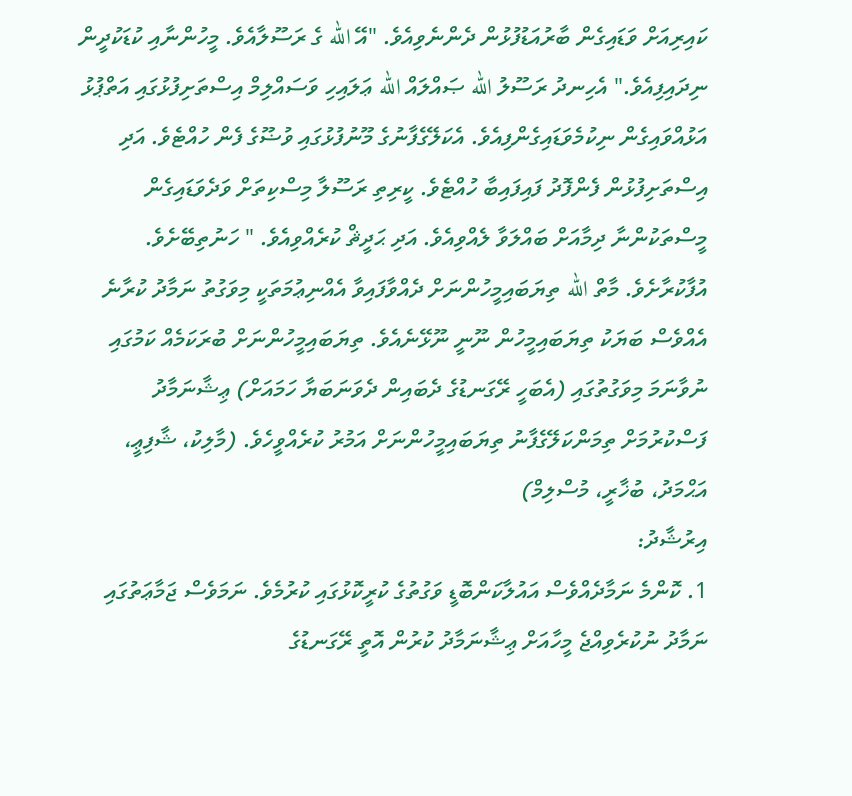ކައިރިއަށް ވަޑައިގެން ބާރުއަޑުފުޅުން ދެންނެވިއެވެ. "އޭ الله ގެ ރަސޫލާއެވެ. މީހުންނާއި ކުޑަކުދީން ނިދައިފިއެވެ." އެހިނދު ރަސޫލު الله ޞައްލައް الله ޢަލައިހި ވަސައްލިމް އިސްތަށިފުޅުގައި އަތްޕުޅު އަޅުއްވައިގެން ނިކުމެވަޑައިގެންފިއެވެ. އެކަލޭގެފާނުގެ މޫނުފުޅުގައި ވުޟޫގެ ފެން ހުއްޓެވެ. އަދި އިސްތަށިފުޅުން ފެންފޮދު ފައިފައިބާ ހުއްޓެވެ. ކީރިތި ރަސޫލާ މިސްކިތަށް ވަދެވަޑައިގެން މީސްތަކުންނާ ދިމާއަށް ބައްލަވާ ލެއްވިއެވެ. އަދި ޙަދީޘް ކުރެއްވިއެވެ. " ހަނުތިބޭށެވެ. އުފާކުރާށެވެ. މާތް الله ތިޔަބައިމީހުންނަށް ދެއްވާފައިވާ އެއްނިޢުމަތަކީ މިވަގުތު ނަމާދު ކުރާނެ އެއްވެސް ބަޔަކު ތިޔަބައިމީހުން ނޫނީ ނޫޅޭނެއެވެ. ތިޔަބައިމީހުންނަށް ބުރަކަމެއް ކަމުގައި ނުވާނަމަ މިވަގުތުގައި (އެބަހީ ރޭގަނޑުގެ ދެބައިން ދެވަނަބަޔާ ހަމައަށް) ޢިޝާނަމާދު ފަސްކުރުމަށް ތިމަންކަލޭގެފާނު ތިޔަބައިމީހުންނަށް އަމުރު ކުރެއްވީހެވެ. (މާލިކު، ޝާފިޢީ، އަޙްމަދު، ބުޚާރީ، މުސްލިމް)
އިރުޝާދު:
1. ކޮންމެ ނަމާދެއްވެސް އައުލާކަންބޮޑީ ވަގުތުގެ ކުރީކޮޅުގައި ކުރުމެވެ. ނަމަވެސް ޖަމާޢަތުގައި ނަމާދު ނުކުރެވިއްޖެ މީހާއަށް ޢިޝާނަމާދު ކުރުން އޮތީ ރޭގަނޑުގެ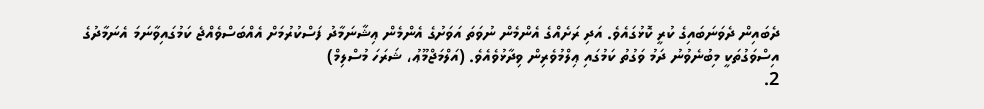ދެބައިން ދެވަނަބައިގެ ކުރީ ކޮޅުގައެވެ. އަދި ރަށެއްގެ އެންމެން ނުވަތަ އަވަށުގެ އެންމެން ޢިޝާނަމާދު ފަސްކުރުމަށް އެއްބަސްވެއްޖެ ކަމުގައިވާނަމަ އެނަމާދުގެ އިސްވަގުތަކީ މިބުނެވުނު ދަމު ވަގުތު ކަމުގައި ޢިލްމުވެރިން ވިދާޅުވެއެވެ. (އަލްމަޖްމޫޢު، ޝަރަހަ މުސްލިމް)
2.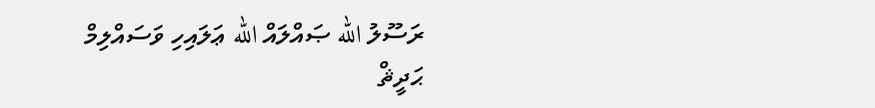ރަސޫލު الله ޞައްލައް الله ޢަލައިހި ވަސައްލިމް ޙަދީޘް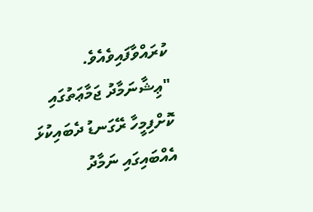ކުރައްވާފައިވެއެވެ. "ޢިޝާނަމާދު ޖަމާޢަތުގައި ކޮށްފިމީހާ ރޭގަނޑު ދެބައިކުޅަ އެއްބައިގައި ނަމާދު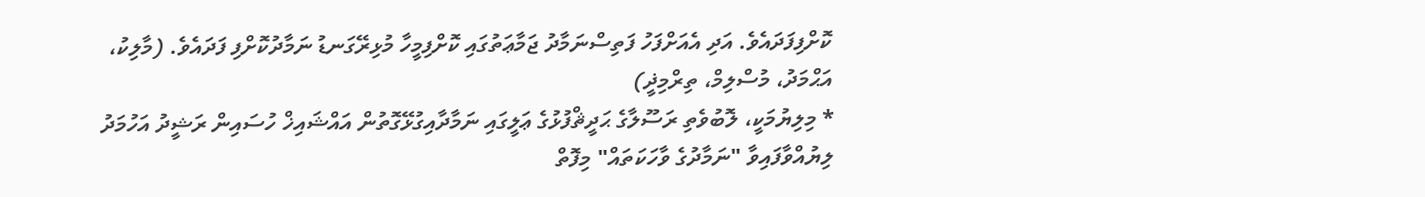ކޮށްފިފަދައެވެ. އަދި އެއަށްފަހު ފަތިސްނަމާދު ޖަމާޢަތުގައި ކޮށްފިމީހާ މުޅިރޭގަނޑު ނަމާދުކޮށްފި ފަދައެވެ. (މާލިކު، އަޙްމަދު، މުސްލިމް، ތިރްމިޛީ)
* މިލިޔުމަކީ، ލޮބުވެތި ރަސޫލާގެ ޙަދީޘްފުޅުގެ ޢަލީގައި ނަމާދާއިގުޅޭގޮތުން އައްޝައިޚް ހުސައިން ރަޝީދު އަހުމަދު ލިޔުއްވާފައިވާ "ނަމާދުގެ ވާހަކަތައް" މިފޮތް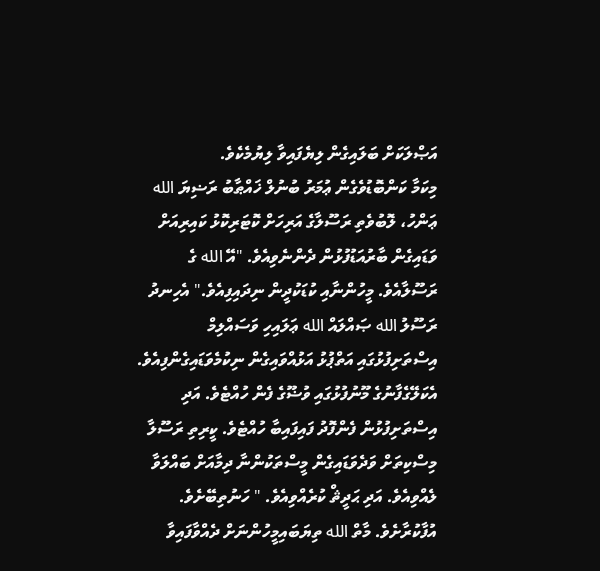އަޞްލަކަށް ބަލައިގެން ލިޔެފައިވާ ލިޔުމެކެވެ.
މިކަމާ ކަންބޮޑުވެގެން ޢުމަރު ބުނުލް ޚައްޠާބު ރަޟިޔަ الله ޢަންހު، ލޮބުވެތި ރަސޫލާގެ އަރިހަށް ކޮޓަރިކޮޅު ކައިރިއަށް ވަޑައިގެން ބާރުއަޑުފުޅުން ދެންނެވިއެވެ. "އޭ الله ގެ ރަސޫލާއެވެ. މީހުންނާއި ކުޑަކުދީން ނިދައިފިއެވެ." އެހިނދު ރަސޫލު الله ޞައްލައް الله ޢަލައިހި ވަސައްލިމް އިސްތަށިފުޅުގައި އަތްޕުޅު އަޅުއްވައިގެން ނިކުމެވަޑައިގެންފިއެވެ. އެކަލޭގެފާނުގެ މޫނުފުޅުގައި ވުޟޫގެ ފެން ހުއްޓެވެ. އަދި އިސްތަށިފުޅުން ފެންފޮދު ފައިފައިބާ ހުއްޓެވެ. ކީރިތި ރަސޫލާ މިސްކިތަށް ވަދެވަޑައިގެން މީސްތަކުންނާ ދިމާއަށް ބައްލަވާ ލެއްވިއެވެ. އަދި ޙަދީޘް ކުރެއްވިއެވެ. " ހަނުތިބޭށެވެ. އުފާކުރާށެވެ. މާތް الله ތިޔަބައިމީހުންނަށް ދެއްވާފައިވާ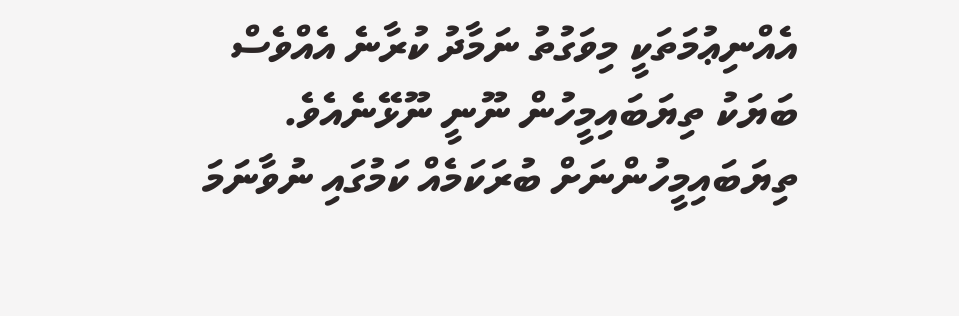އެއްނިޢުމަތަކީ މިވަގުތު ނަމާދު ކުރާނެ އެއްވެސް ބަޔަކު ތިޔަބައިމީހުން ނޫނީ ނޫޅޭނެއެވެ. ތިޔަބައިމީހުންނަށް ބުރަކަމެއް ކަމުގައި ނުވާނަމަ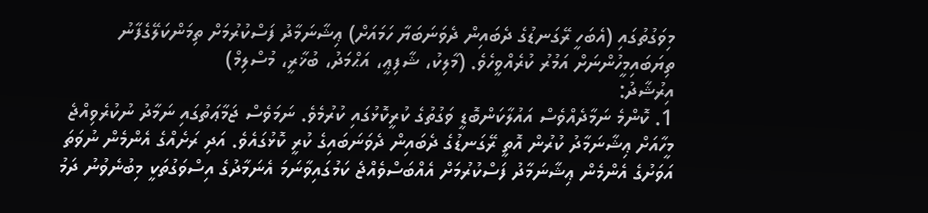މިވަގުތުގައި (އެބަހީ ރޭގަނޑުގެ ދެބައިން ދެވަނަބަޔާ ހަމައަށް) ޢިޝާނަމާދު ފަސްކުރުމަށް ތިމަންކަލޭގެފާނު ތިޔަބައިމީހުންނަށް އަމުރު ކުރެއްވީހެވެ. (މާލިކު، ޝާފިޢީ، އަޙްމަދު، ބުޚާރީ، މުސްލިމް)
އިރުޝާދު:
1. ކޮންމެ ނަމާދެއްވެސް އައުލާކަންބޮޑީ ވަގުތުގެ ކުރީކޮޅުގައި ކުރުމެވެ. ނަމަވެސް ޖަމާޢަތުގައި ނަމާދު ނުކުރެވިއްޖެ މީހާއަށް ޢިޝާނަމާދު ކުރުން އޮތީ ރޭގަނޑުގެ ދެބައިން ދެވަނަބައިގެ ކުރީ ކޮޅުގައެވެ. އަދި ރަށެއްގެ އެންމެން ނުވަތަ އަވަށުގެ އެންމެން ޢިޝާނަމާދު ފަސްކުރުމަށް އެއްބަސްވެއްޖެ ކަމުގައިވާނަމަ އެނަމާދުގެ އިސްވަގުތަކީ މިބުނެވުނު ދަމު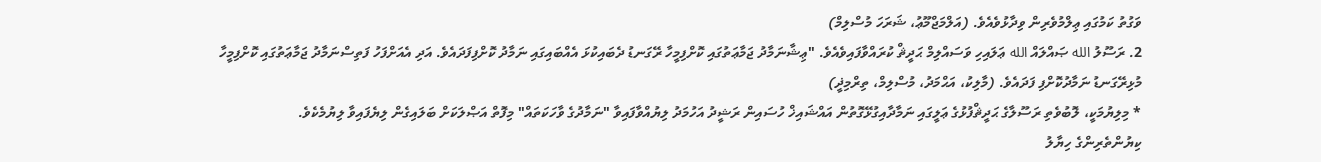ވަގުތު ކަމުގައި ޢިލްމުވެރިން ވިދާޅުވެއެވެ. (އަލްމަޖްމޫޢު، ޝަރަހަ މުސްލިމް)
2. ރަސޫލު الله ޞައްލައް الله ޢަލައިހި ވަސައްލިމް ޙަދީޘް ކުރައްވާފައިވެއެވެ. "ޢިޝާނަމާދު ޖަމާޢަތުގައި ކޮށްފިމީހާ ރޭގަނޑު ދެބައިކުޅަ އެއްބައިގައި ނަމާދު ކޮށްފިފަދައެވެ. އަދި އެއަށްފަހު ފަތިސްނަމާދު ޖަމާޢަތުގައި ކޮށްފިމީހާ މުޅިރޭގަނޑު ނަމާދުކޮށްފި ފަދައެވެ. (މާލިކު، އަޙްމަދު، މުސްލިމް، ތިރްމިޛީ)
* މިލިޔުމަކީ، ލޮބުވެތި ރަސޫލާގެ ޙަދީޘްފުޅުގެ ޢަލީގައި ނަމާދާއިގުޅޭގޮތުން އައްޝައިޚް ހުސައިން ރަޝީދު އަހުމަދު ލިޔުއްވާފައިވާ "ނަމާދުގެ ވާހަކަތައް" މިފޮތް އަޞްލަކަށް ބަލައިގެން ލިޔެފައިވާ ލިޔުމެކެވެ.
ކިޔުންތެރިންގެ ހިޔާލު